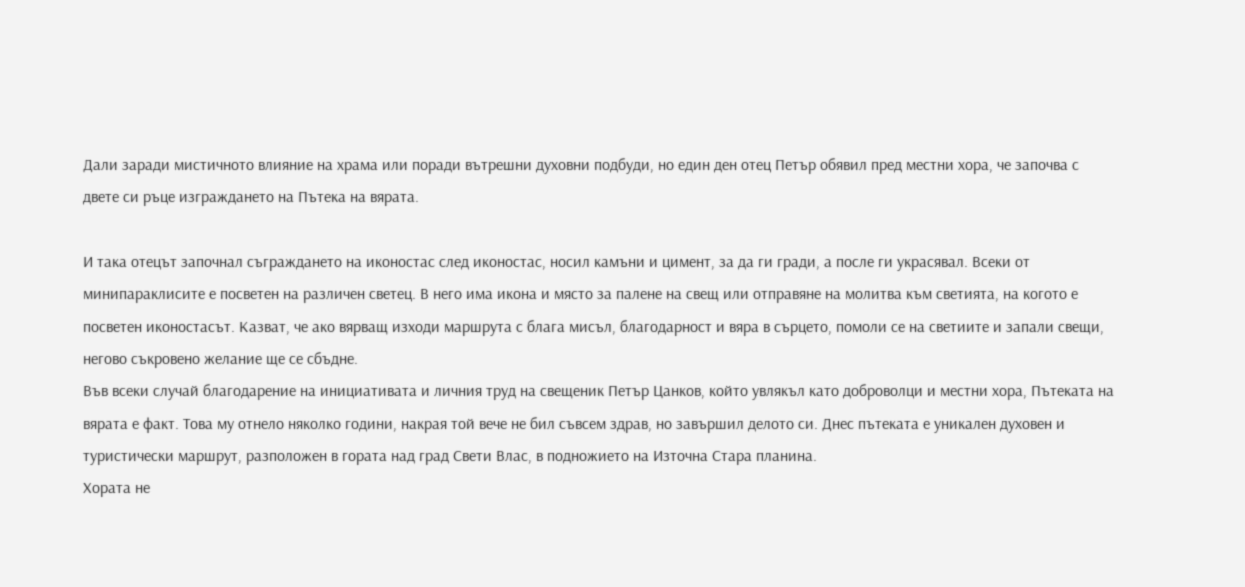Дали заради мистичното влияние на храма или поради вътрешни духовни подбуди, но един ден отец Петър обявил пред местни хора, че започва с двете си ръце изграждането на Пътека на вярата.

И така отецът започнал съграждането на иконостас след иконостас, носил камъни и цимент, за да ги гради, а после ги украсявал. Всеки от минипараклисите е посветен на различен светец. В него има икона и място за палене на свещ или отправяне на молитва към светията, на когото е посветен иконостасът. Казват, че ако вярващ изходи маршрута с блага мисъл, благодарност и вяра в сърцето, помоли се на светиите и запали свещи, негово съкровено желание ще се сбъдне.
Във всеки случай благодарение на инициативата и личния труд на свещеник Петър Цанков, който увлякъл като доброволци и местни хора, Пътеката на вярата е факт. Това му отнело няколко години, накрая той вече не бил съвсем здрав, но завършил делото си. Днес пътеката е уникален духовен и туристически маршрут, разположен в гората над град Свети Влас, в подножието на Източна Стара планина.
Хората не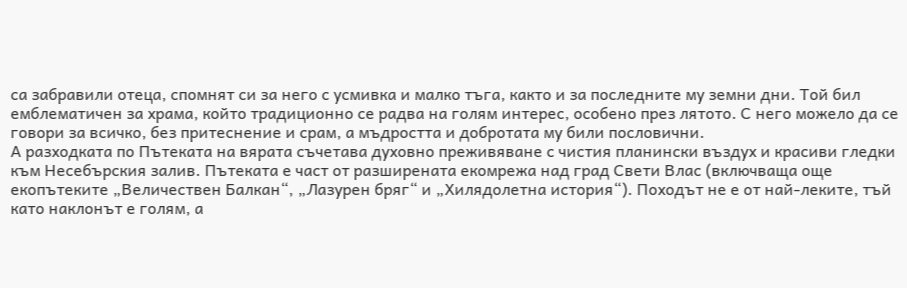са забравили отеца, спомнят си за него с усмивка и малко тъга, както и за последните му земни дни. Той бил емблематичен за храма, който традиционно се радва на голям интерес, особено през лятото. С него можело да се говори за всичко, без притеснение и срам, а мъдростта и добротата му били пословични.
А разходката по Пътеката на вярата съчетава духовно преживяване с чистия планински въздух и красиви гледки към Несебърския залив. Пътеката е част от разширената екомрежа над град Свети Влас (включваща още екопътеките „Величествен Балкан“, „Лазурен бряг“ и „Хилядолетна история“). Походът не е от най-леките, тъй като наклонът е голям, а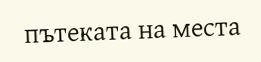пътеката на места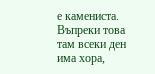е камениста. Въпреки това там всеки ден има хора,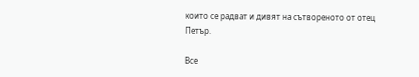които се радват и дивят на сътвореното от отец Петър.

Все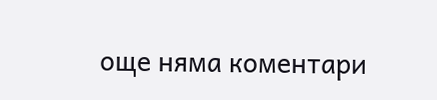още няма коментари